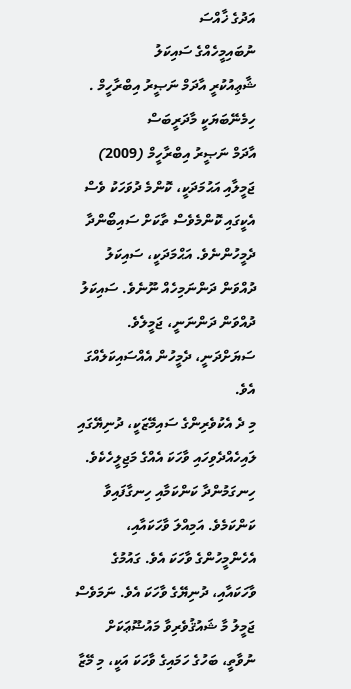އަދުގެ ޚާއްސަ
ނުބައިމީހެއްގެ ސައިކަލު
ޝާޢިއުކުރީ އާދަމް ނަޞީރު އިބްރާހީމް . ހިމެނޭބަޔަކީ މާދަރީބަސް
އާދަމް ނަޞީރު އިބްރާހީމް (2009)
ޖަމީލާއި އަޙުމަދަކީ، ކޮންމެ ދުވަހަކު ވެސް އެކީގައި ކޮންމެވެސް ތާކަށް ސައިބޯންދާ ދެމީހުންނެވެ. އަޙްމަދަކީ، ސައިކަލު ދުއްވަން ދަންނަމިހެއް ނޫނެވެ. ސައިކަލު ދުއްވަން ދަންނަނީ، ޖަމީލެވެ.  ސަޔަށްދަނީ، ދެމީހުން އެއްސައިކަލެއްގަ އެވެ.
މި ދެ އެކުވެރިންގެ ސައިމޭޒަކީ، ދުނިޔޭގައި ލައިހެއްދެވިހައި ވާހަކަ އެއްގެ މަޖިލީހެކެވެ. ހިނގަމުންދާ ކަންކަމާއި ހިނގާފައިވާ ކަންކަމެވެ. އަމިއްލަ ވާހަކައާއި، އެހެންމީހުންގެ ވާހަކަ އެވެ. ގައުމުގެ ވާހަކައާއި، ދުނިޔޭގެ ވާހަކަ އެވެ. ނަމަވެސް ޖަމީލު މާ ޝައުޤުވެރިވާ މައުޟޫޢަކަށް ނުވާތީ، ބަހުގެ ހަމައިގެ ވާހަކަ އަކީ، މި މޭޒާ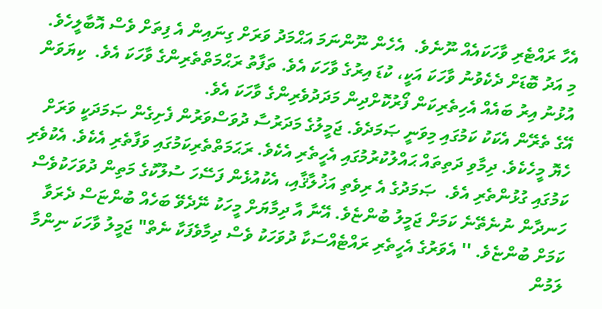އެހާ ރައްޓެރި ވާހަކައެއް ނޫނެވެ.  އެހެން ނޫންނަމަ އަޙްމަދު ވަރަށް ގިނައިން އެ ފިތަށް ވެސް އޮބާލީހެވެ.
މި އަދު ބޮޑަށް ދެކެވުނު ވާހަކަ އަކީ، ކުޑަ އިރުގެ ވާހަކަ އެވެ. ތަފާތު ރަޙްމަތްތެރިންގެ ވާހަކަ އެވެ.  ކިޔަވަން އުޅުނު އިރު ބައެއް އެހިތެރިކަން ފޯރުކޮށްދިން މަދަދުވެރިންގެ ވާހަކަ އެވެ.
އޭގެ ތެރޭން އެކަކު ކަމުގައި މިވަނީ ޞަމަދެވެ. ޖަމީލުގެ މަދަރުސާ ދުވަސްވަރުން ފެށިގެން ޞަމަދަކީ ވަރަށް ހެޔޮ މީހެކެވެ. ދިމާވި ދަތިތައް ޙައްލުކުރުމުގައި އެހީތެރި އެކެވެ. ރަޙަމަތްތެރިކަމުގައި ވަފާތެރި އެކެވެ. އެކުވެރި ކަމުގައި ގުޅުންތެރި އެވެ.  ޞަމަދުގެ އެ ރިވެތި އަޚުލާޤާއި، އެކުއުޅެން ފަސޭހަ ސުލޫކުގެ މަތިން ދުވަހަކުވެސް ހަނދާން ނުނެތޭނެ ކަމަށް ޖަމީލު ބުންޏެވެ. އޭނާ އާ ދިމާޔަށް މީހަކު ނޭދެވޭ ބަހެއް ބުންޏަސް ދެރަވާ ކަމަށް ބުންޏެވެ. '' އެވަރުގެ އެހީތެރި ރައްޓެއްސަކާ ދުވަހަކު ވެސް ދިމާވެފަކާ ނެތް" ޖަމީލު ވާހަކަ ނިންމާ ލަމުން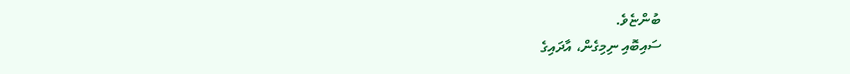ބުންޏެވެ.
ސައިބޮއި ނިމިގެން، އާދައިގެ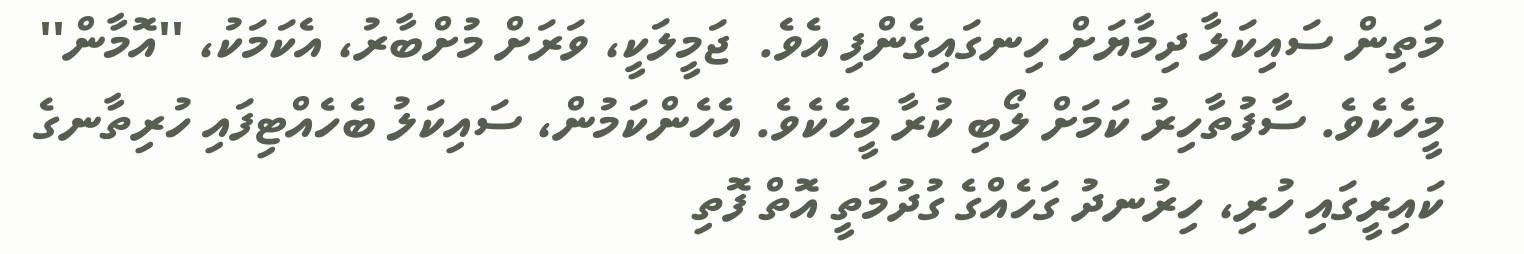މަތިން ސައިކަލާ ދިމާޔަށް ހިނގައިގެންފި އެވެ.  ޖަމީލަކީ، ވަރަށް މުށްބާރު، އެކަމަކު، ''އޮމާން'' މީހެކެވެ. ސާފުތާހިރު ކަމަށް ލޯބި ކުރާ މީހެކެވެ. އެހެންކަމުން، ސައިކަލު ބެހެއްޓިފައި ހުރިތާނގެ ކައިރީގައި ހުރި، ހިރުނދު ގަހެއްގެ ގުދުމަތީ އޮތް ފޮތި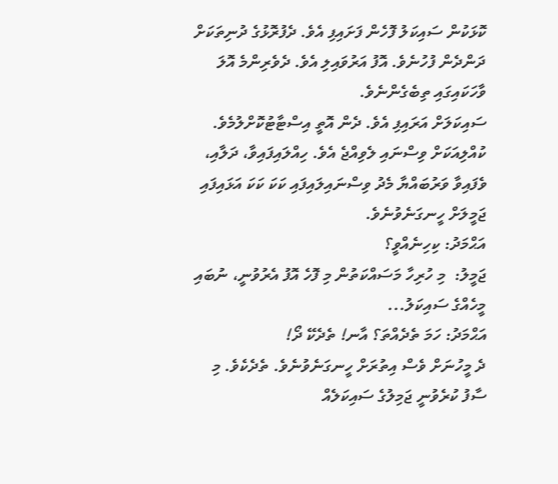ކޮޅަކުން ސައިކަލު ފޮހެން ފަށައިފި އެވެ. ދެފުރޮޅުގެ ދުނިތަކަށް ދަންދެން ފުހުނެވެ. އޮފު އަރުވައިލި އެވެ. ދެވެރިންމެ އޮލަ ވާހަކައިގައި ތިބެގެންނެވެ.
ސައިކަލަށް އަރައިފި އެވެ. ދެން އޮތީ އިސްޓާޓުކޮށްލުމެވެ.  ކުއްލިއަކަށް ވިސްނައި ލެވިއްޖެ އެވެ. ހިއްލައިފައިވާ، ދަލާއި، ވެފައިވާ ވަރުބައްޔާ މެދު ވިސްނައިލައިފައި ކަކަ ކަކަ އަޅައިފައި ޖަމީލަށް ހީނގަނެވުނެވެ.
އަޙްމަދު: ކިހިނެއްވީ؟
ޖަމީލު:  މި ހުރިހާ މަސައްކަތުން މި ފޮހެ އޮފު އެރުވުނީ، ނުބައި މީހެއްގެ ސައިކަލު...
އަޙްމަދު: ހަމަ ތެދެއްތަ؟ އާނ! ތެދެކޭ ދޯ!
ދެ މީހުނަށް ވެސް އިތުރަށް ހީނގަނެވުނެވެ. ތެދެކެވެ. މި ސާފު ކުރެވުނީ ޖަމިލުގެ ސައިކަލެއް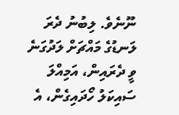ނޫނެވެ. ލިބުނު ދެރަ ލަނޑުގެ މައްޗަށް ލަދުގަނެ ވީ ދެރައިން، އަމިއްލަ ސައިކަލު ހޯދައިގެން، އެ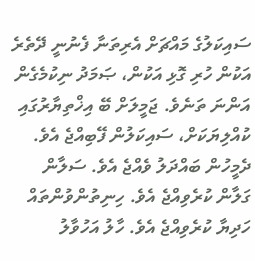ސައިކަލުގެ މައްޗަށް އެރިތަނާ ފެނުނީ ދޭތެރެ އަކުން ހުރި ގޮޅި އަކުން، ޞަމަދު ނިކުމެގެން އަންނަ ތަނެވެ. ޖަމީލަށް ބޭ އިޚްތިޔާރުގައި ކުއްލިޔަކަށް، ސައިކަލުން ފޭބިއްޖެ އެވެ. ދެމީހުން ބައްދަލު ވެއްޖެ އެވެ. ސަލާން ގަލާން ކުރެވިއްޖެ އެވެ. ހިނިތުންވުންތައް ހަދިޔާ ކުރެވިއްޖެ އެވެ. ހާލު އަހުވާލު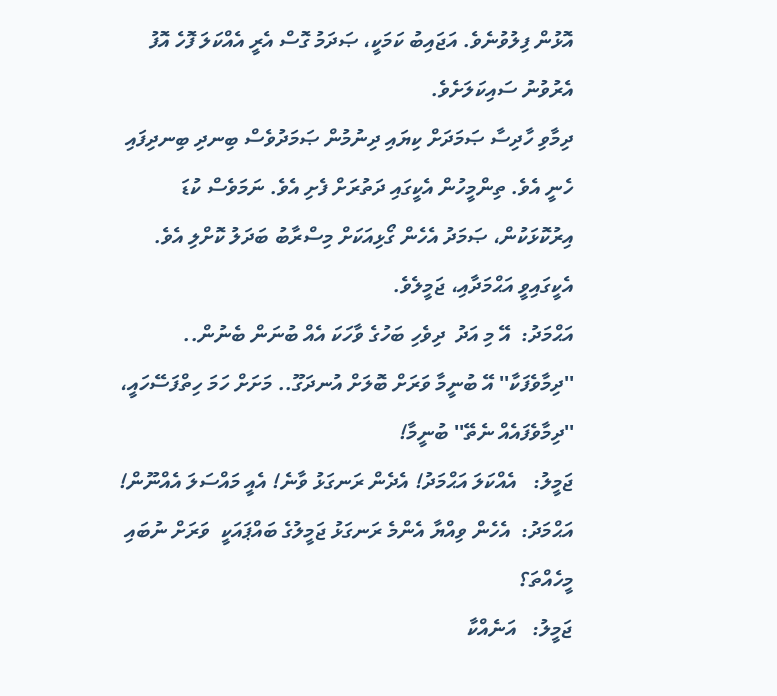އޮޅުން ފިލުވުނެވެ. އަޖައިބު ކަމަކީ، ޞަދަމު ގޮސް އެރީ އެއްކަލަ ފޮހެ އޮފު އެރުވުނު ސައިކަލަށެވެ.
ދިމާވި ހާދިސާ ޞަމަދަށް ކިޔައި ދިނުމުން ޞަމަދުވެސް ބިނދި ބިނދިފައި ހެނީ އެވެ. ތިންމީހުން އެކީގައި ދަތުރަށް ފެށި އެވެ. ނަމަވެސް ކުޑަ އިރުކޮޅަކުން، ޞަމަދު އެހެން ގޯޅިއަކަށް މިސްރާބު ބަދަލު ކޮށްލި އެވެ.  އެކީގައިވީ އަޙްމަދާއި، ޖަމީލެވެ.
އަޙްމަދު:  އޭ މި އަދު  ދިވެހި ބަހުގެ ވާހަކަ އެއް ބުނަން ބެނުން.. ''ދިމާވެފަކާ'' އޭ ބުނީމާ ވަރަށް ބޮލަށް އުނދަގޫ.. މަށަށް ހަމަ ހިތްފަސޭހައީ، ''ދިމާވެފައެއް ނެތޭ'' ބުނީމާ!
ޖަމީލު:   އެއްކަލަ އަޙްމަދު! އެދެން ރަނގަޅު ވާނެ! އެއީ މައްސަލަ އެއްނޫން!
އަޙްމަދު:  އެހެން ވިއްޔާ އެންމެ ރަނގަޅު ޖަމީލުގެ ބައްޕައަކީ  ވަރަށް ނުބައި މީހެއްތަ؟
ޖަމީލު:   އަނެއްކާ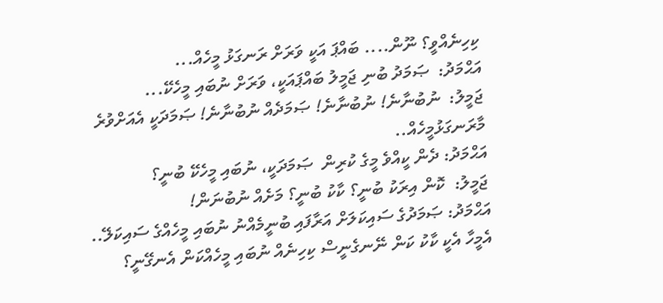ކިހިނެއްވީ؟ ނޫން.... ބައްޕަ އަކީ ވަރަށް ރަނގަޅު މީހެއް...
އަޙްމަދު:  ޞަމަދު ބުނި ޖަމީލު ބައްޕައަކީ، ވަރަށް ނުބައި މީހެކޭ...
ޖަމީލު:  ނުބުނާނެ! ނުބުނާނެ! ޞަމަދެއް ނުބުނާނެ! ޞަމަދަކީ އެއަށްވުރެ މާރަނގަޅުމީހެއް..
އަޙްމަދު: ދެން ކީއްވެ މީގެ ކުރިން  ޞަމަދަކީ، ނުބައި މީހެކޭ ބުނީ؟
ޖަމީލު:  ކޮން އިރަކު ބުނީ؟ ކާކު ބުނީ؟ މަށެއް ނުބުނަން!
އަޙްމަދު: ޞަމަދުގެ ސައިކަލަށް އަރާފައި ބުނީމެއްނު ނުބައި މީހެއްގެ ސައިކަލޭ.. އެމީހާ އެކީ ކާކު ކަން ނޭނގެނީސް ކިހިނެއް ނުބައި މީހެއްކަން އެނގޭނީ؟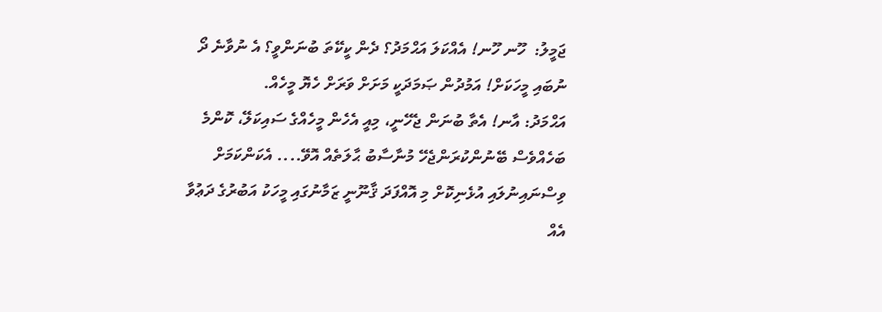ޖަމީލު:  ހޫނ ހޫނ! އެއްކަލަ އަޙްމަދު؟ ދެން ކީކޭތަ ބުނަންވީ؟ އެ ނުވާނެ ދޯ ނުބައި މީހަކަށް! އަމުދުން ޞަމަދަކީ މަށަށް ވަރަށް ހެޔޮ މީހެއް.
އަޙްމަދު: އާނ! އެތާ ބުނަން ޖެހޭނީ، މިއީ އެހެން މީހެއްގެ ސައިކަލޭ، ކޮންމެ ބަހެއްވެސް ބޭނުންކުރަންޖެހޭ މުނާސާބު ޙާލަތެއް އޮވޭ.... އެކަންކަމަށް ވިސްނައިނުލައި އުޅެނިކޮށް މި އޮއްފަދަ ޤާނޫނީ ޒަމާނުގައި މީހަކު އަބުރުގެ ދަޢުވާ އެއް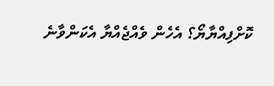ކޮށްފިއްޔާޔޯ؟ އެހެން ވެއްޖެއްޔާ އެކަންވާނެ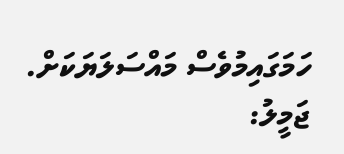ހަމަގައިމުވެސް މައްސަލަޔަކަށް.
ޖަމީލު: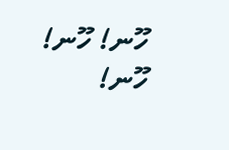ހޫނ! ހޫނ! ހޫނ!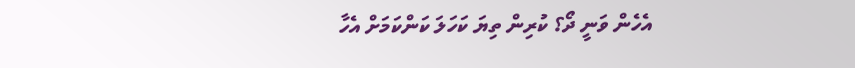އެހެން ވަނީ ދޯ؟ ކުރިން ތިޔަ ކަހަލަ ކަންކަމަށް އެހާ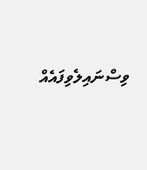ވިސްނައިލެވިފައެއް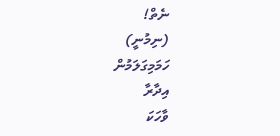ނެތް!
(ނިމުނީ)
ހަމަމިގަލަމުން
އިދާރާ
ވާހަކަ